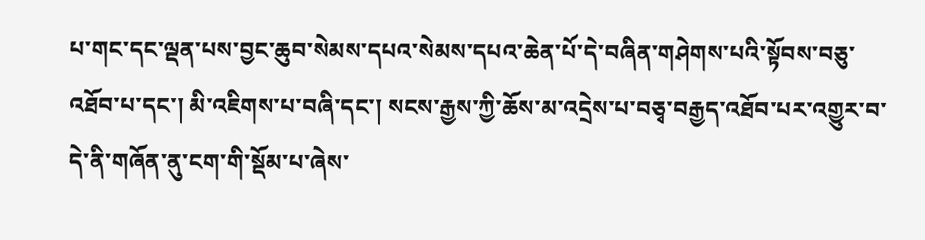པ་གང་དང་ལྡན་པས་བྱང་ཆུབ་སེམས་དཔའ་སེམས་དཔའ་ཆེན་པོ་དེ་བཞིན་གཤེགས་པའི་སྟོབས་བཅུ་འཐོབ་པ་དང་། མི་འཇིགས་པ་བཞི་དང་། སངས་རྒྱས་ཀྱི་ཆོས་མ་འདྲེས་པ་བཅྭ་བརྒྱད་འཐོབ་པར་འགྱུར་བ་དེ་ནི་གཞོན་ནུ་ངག་གི་སྡོམ་པ་ཞེས་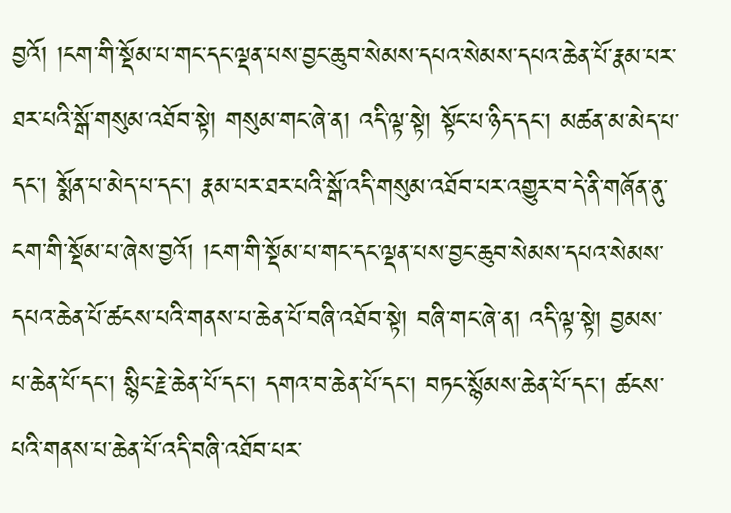བྱའོ། །ངག་གི་སྡོམ་པ་གང་དང་ལྡན་པས་བྱང་ཆུབ་སེམས་དཔའ་སེམས་དཔའ་ཆེན་པོ་རྣམ་པར་ཐར་པའི་སྒོ་གསུམ་འཐོབ་སྟེ། གསུམ་གང་ཞེ་ན། འདི་ལྟ་སྟེ། སྟོང་པ་ཉིད་དང་། མཚན་མ་མེད་པ་དང་། སྨོན་པ་མེད་པ་དང་། རྣམ་པར་ཐར་པའི་སྒོ་འདི་གསུམ་འཐོབ་པར་འགྱུར་བ་དེ་ནི་གཞོན་ནུ་ངག་གི་སྡོམ་པ་ཞེས་བྱའོ། །ངག་གི་སྡོམ་པ་གང་དང་ལྡན་པས་བྱང་ཆུབ་སེམས་དཔའ་སེམས་དཔའ་ཆེན་པོ་ཚངས་པའི་གནས་པ་ཆེན་པོ་བཞི་འཐོབ་སྟེ། བཞི་གང་ཞེ་ན། འདི་ལྟ་སྟེ། བྱམས་པ་ཆེན་པོ་དང་། སྙིང་རྗེ་ཆེན་པོ་དང་། དགའ་བ་ཆེན་པོ་དང་། བཏང་སྙོམས་ཆེན་པོ་དང་། ཚངས་པའི་གནས་པ་ཆེན་པོ་འདི་བཞི་འཐོབ་པར་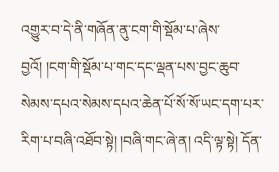འགྱུར་བ་དེ་ནི་གཞོན་ནུ་ངག་གི་སྡོམ་པ་ཞེས་བྱའོ། །ངག་གི་སྡོམ་པ་གང་དང་ལྡན་པས་བྱང་ཆུབ་སེམས་དཔའ་སེམས་དཔའ་ཆེན་པོ་སོ་སོ་ཡང་དག་པར་རིག་པ་བཞི་འཐོབ་སྟེ། །བཞི་གང་ཞེ་ན། འདི་ལྟ་སྟེ། དོན་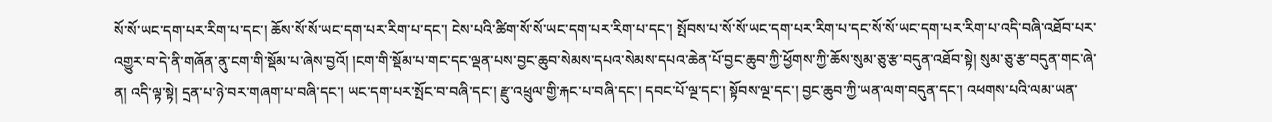སོ་སོ་ཡང་དག་པར་རིག་པ་དང་། ཆོས་སོ་སོ་ཡང་དག་པར་རིག་པ་དང་། ངེས་པའི་ཚིག་སོ་སོ་ཡང་དག་པར་རིག་པ་དང་། སྤོབས་པ་སོ་སོ་ཡང་དག་པར་རིག་པ་དང་སོ་སོ་ཡང་དག་པར་རིག་པ་འདི་བཞི་འཐོབ་པར་འགྱུར་བ་དེ་ནི་གཞོན་ནུ་ངག་གི་སྡོམ་པ་ཞེས་བྱའོ། །ངག་གི་སྡོམ་པ་གང་དང་ལྡན་པས་བྱང་ཆུབ་སེམས་དཔའ་སེམས་དཔའ་ཆེན་པོ་བྱང་ཆུབ་ཀྱི་ཕྱོགས་ཀྱི་ཆོས་སུམ་ཅུ་རྩ་བདུན་འཐོབ་སྟེ། སུམ་ཅུ་རྩ་བདུན་གང་ཞེ་ན། འདི་ལྟ་སྟེ། དྲན་པ་ཉེ་བར་གཞག་པ་བཞི་དང་། ཡང་དག་པར་སྤོང་བ་བཞི་དང་། རྫུ་འཕྲུལ་གྱི་རྐང་པ་བཞི་དང་། དབང་པོ་ལྔ་དང་། སྟོབས་ལྔ་དང་། བྱང་ཆུབ་ཀྱི་ཡན་ལག་བདུན་དང་། འཕགས་པའི་ལམ་ཡན་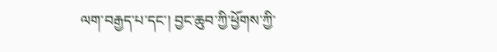ལག་བརྒྱད་པ་དང་། བྱང་ཆུབ་ཀྱི་ཕྱོགས་ཀྱི་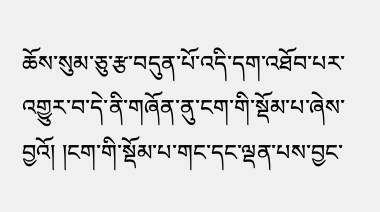ཆོས་སུམ་ཅུ་རྩ་བདུན་པོ་འདི་དག་འཐོབ་པར་འགྱུར་བ་དེ་ནི་གཞོན་ནུ་ངག་གི་སྡོམ་པ་ཞེས་བྱའོ། །ངག་གི་སྡོམ་པ་གང་དང་ལྡན་པས་བྱང་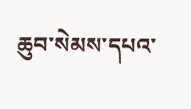ཆུབ་སེམས་དཔའ་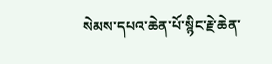སེམས་དཔའ་ཆེན་པོ་སྙིང་རྗེ་ཆེན་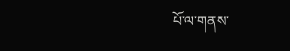པོ་ལ་གནས་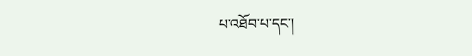པ་འཐོབ་པ་དང་།